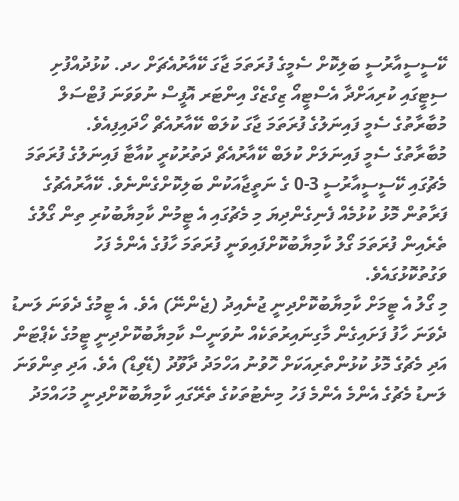ކޭސީސީއާރުސީ ބަލިކޮށް ސެމީގެ ފުރަތަމަ ޖާގަ ކޭއާރުއެޗަށް ހދ. ކުޅުދުއްފުށި ސިޓީގައި ކުރިއަށްދާ އެސްޓީއޯ ޒިގްޒެގް އިންޓަރ އޮފީސް ނުވަވަނަ ފުޓްސަލް މުބާރާތުގެ ސެމީ ފައިނަލުގެ ފުރަތަމަ ޖާގަ ކުލަބް ކޭއާރުއެޗް ހޯދައިފިއެވެ.
މުބާރާތުގެ ސެމީ ފައިނަލަށް ކުލަބް ކޭއާރުއެޗް ދަތުރުކުރީ ކުއާޓާ ފައިނަލުގެ ފުރަތަމަ މެޗުގައި ކޭސީސީއާރުސީ 3-0 ގެ ނަތީޖާއަކުން ބަލިކޮށްގެންނެވެ. ކޭއާރުއެޗުގެ ފަރާތުން މޮޅު ކުޅުމެއް ފެނިގެންދިޔަ މި މެޗުގައި އެ ޓީމުން ކާމިޔާބުކުރި ތިން ގޯލުގެ ތެރެއިން ފުރަތަމަ ގޯލު ކާމިޔާބުކޮށްފައިވަނީ ފުރަތަމަ ހާފުގެ އެންމެ ފަހު ވަގުތުކޮޅުގައެވެ.
މި ގޯލު އެ ޓީމަށް ކާމިޔާބުކޮށްދިނީ ޖުނެއިދު (ޖެންނޭ) އެވެ. އެ ޓީމުގެ ދެވަނަ ލަނޑު ދެވަނަ ހާފު ފަށައިގެން މާގިނައިރުތަކެއް ނުވަނީސް ކާމިޔާބުކޮށްދިނީ ޓީމުގެ ކެޕްޓަން އަދި މެޗުގެ މޮޅު ކުޅުންތެރިއަކަށް ހޮވުނު އަހްމަދު ދާވޫދު (ޑޭވިޑް) އެވެ. އަދި ތިންވަނަ ލަނޑު މެޗުގެ އެންމެ އެންމެ ފަހު މިނެޓުތަކުގެ ތެރޭގައި ކާމިޔާބުކޮށްދިނީ މުހައްމަދު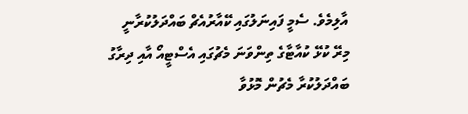އާލިމެވެ. ސެމީ ފައިނަލުގައި ކޭއާރުއެޗް ބައްދަލުކުރާނީ މިރޭ ކުޅޭ ކުއާޓާގެ ތިންވަނަ މެޗުގައި އެސްޓީއޯ އާއި ދިރާގު ބައްދަލުކުރާ މެޗުން މޮޅުވާ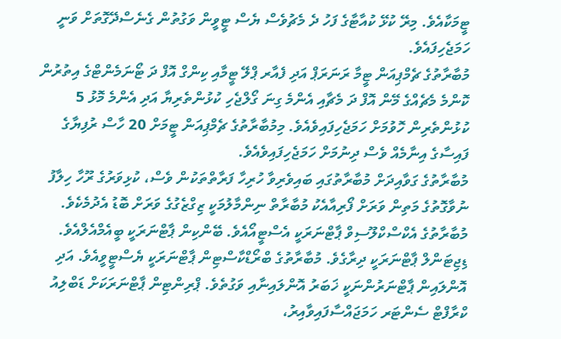ޓީމަކާއެވެ. މިރޭ ކުޅޭ ކުއާޓާގެ ފަހު ދެ މެޗުވެސް ޔެސް ޓީވީން ވަގުތުން ގެނެސްދޭގޮތަށް ވަނީ ހަމަޖެހިފައެވެ.
މުބާރާތުގެ ޗެމްޕިއަން ޓީމާ ރަނަރަޕް އަދި ފެއާރ ޕްލޭ ޓީމާއި ކިންގް އޮފް ދަ ޓޯނަމެންޓްގެ އިތުރުން ކޮންމެ މެޗެއްގެ މޭން އޮފް ދަ މެޗާއި އެންމެ ގިނަ ގޯލްޖެހި ކުޅުންތެރިޔާ އަދި އެންމެ މޮޅު 5 ކުޅުންތެރިން ހޮވުމަށް ހަމަޖެހިފައިވެއެވެ. މިމުބާރާތުގެ ޗެމްޕިއަން ޓީމަށް 20 ހާސް ރުފިޔާގެ ފައިސާގެ އިނާމެއް ވެސް ދިނުމަށް ހަމަޖެހިފައިވެއެވެ.
މުބާރާތުގެ ގަވާއިދަށް މުބާރާތުގައި ބައިވެރިވާ ހުރިހާ ފަރާތްތަކުން ވެސް، ކުޅިވަރުގެ ރޫހާ ހިލާފު ނުވާގޮތުގެ މަތިން ވަރަށް ފޯރިއާއެކު މުބާރާތް ނިންމާލުމަކީ ޒިގްޒެގުގެ ވަރަށް ބޮޑު އެދުމެކެވެ. މުބާރާތުގެ އެކްސްކްލޫސިވް ޕާޓްނަރަކީ އެސްޓީއޯއެވެ. ބޭންކިން ޕާޓްނަރަކީ ބީއެމްއެލްއެވެ. ޑިޖިޓަންލް ޕާޓްނަރަކީ ދިރާގެވެ. މުބާރާތުގެ ބްރޯޑްކާސްޓިން ޕާޓްނަރަކީ ޔެސްޓީވީއެވެ. އަދި އޮންލައިން ޕާޓްނަރުންނަކީ ޚަބަރު އޮންލައިނާއި ވަގުތެވެ. ޕްރިންޓިން ޕާޓްނަރަކަށް ޑަބްލިއު ކްރާފްޓް ސެންޓަރ ހަމަޖައްސާފައިވާއިރު،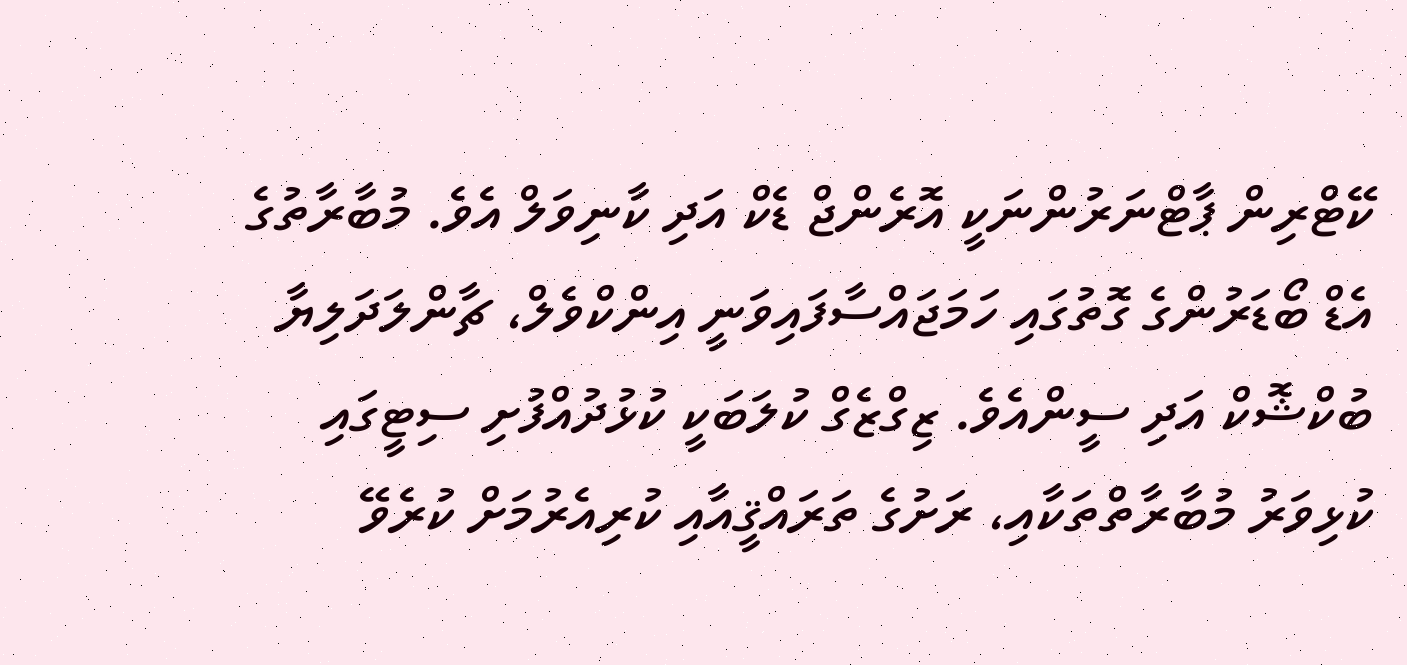ކޭޓްރިން ޕާޓްނަރުންނަކީ އޮރެންޖް ޑެކް އަދި ކާނިވަލް އެވެ. މުބާރާތުގެ އެޑް ބޯޑަރުންގެ ގޮތުގައި ހަމަޖައްސާފައިވަނީ އިންކްވެލް، ޗާންލަދަލިޔާ ބުކްޝޮކް އަދި ސީންއެވެ. ޒިގްޒެގް ކުލަބަކީ ކުޅުދުއްފުށި ސިޓީގައި ކުޅިވަރު މުބާރާތްތަކާއި، ރަށުގެ ތަރައްޤީއާއި ކުރިއެރުމަށް ކުރެވޭ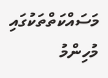މަސައްކަތްތަކުގައި މުހިންމު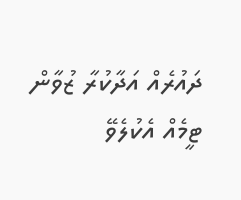ދައުރެއް އަދާކުރާ ޒުވާން ޓީމެއް އެކުލެވޭ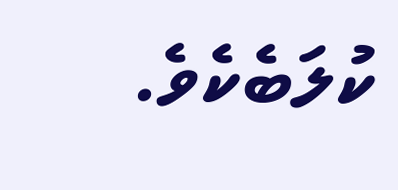ކުލަބެކެވެ.